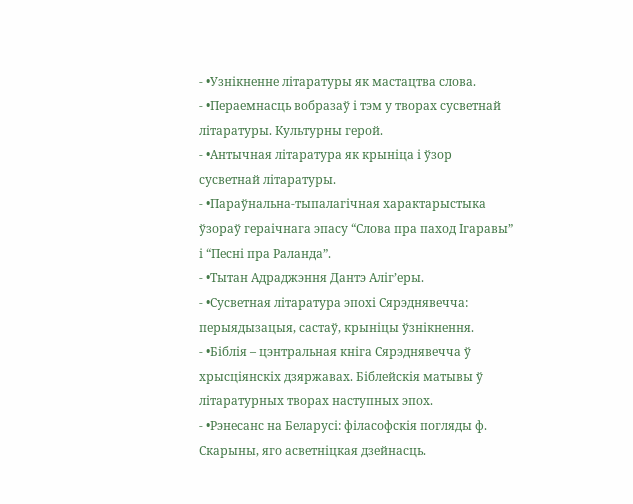- •Узнікненне літаратуры як мастацтва слова.
- •Пераемнасць вобразаў і тэм у творах сусветнай літаратуры. Культурны герой.
- •Антычная літаратура як крыніца і ўзор сусветнай літаратуры.
- •Параўнальна-тыпалагічная характарыстыка ўзораў гераічнага эпасу “Слова пра паход Ігаравы” і “Песні пра Раланда”.
- •Тытан Адраджэння Дантэ Аліг’еры.
- •Сусветная літаратура эпохі Сярэднявечча: перыядызацыя, састаў, крыніцы ўзнікнення.
- •Біблія – цэнтральная кніга Сярэднявечча ў хрысціянскіх дзяржавах. Біблейскія матывы ў літаратурных творах наступных эпох.
- •Рэнесанс на Беларусі: філасофскія погляды ф. Скарыны, яго асветніцкая дзейнасць.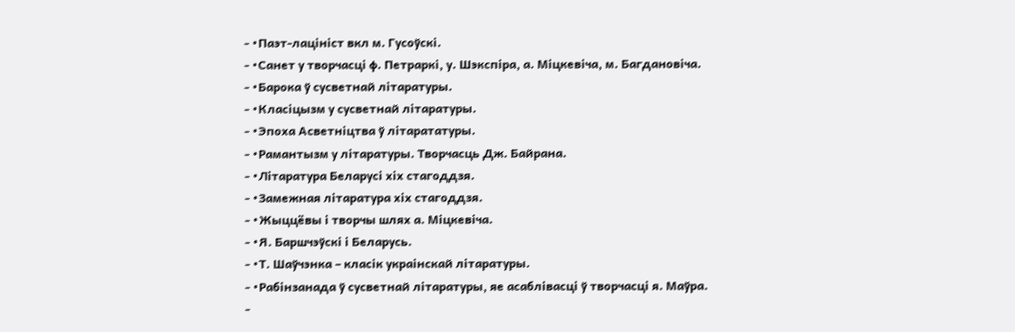- •Паэт-лацініст вкл м. Гусоўскі.
- •Санет у творчасці ф. Петраркі, у. Шэкспіра, а. Міцкевіча, м. Багдановіча.
- •Барока ў сусветнай літаратуры.
- •Класіцызм у сусветнай літаратуры.
- •Эпоха Асветніцтва ў літарататуры.
- •Рамантызм у літаратуры. Творчасць Дж. Байрана.
- •Літаратура Беларусі хіх стагоддзя.
- •Замежная літаратура хіх стагоддзя.
- •Жыццёвы і творчы шлях а. Міцкевіча.
- •Я. Баршчэўскі і Беларусь.
- •Т. Шаўчэнка – класік украінскай літаратуры.
- •Рабінзанада ў сусветнай літаратуры, яе асаблівасці ў творчасці я. Маўра.
-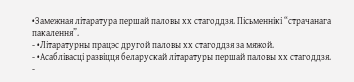•Замежная літаратура першай паловы хх стагоддзя. Пісьменнікі “страчанага пакалення”.
- •Літаратурны працэс другой паловы хх стагоддзя за мяжой.
- •Асаблівасці развіцця беларускай літаратуры першай паловы хх стагоддзя.
-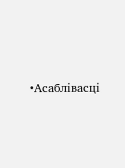•Асаблівасці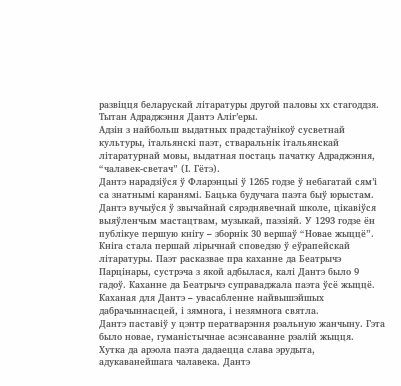развіцця беларускай літаратуры другой паловы хх стагоддзя.
Тытан Адраджэння Дантэ Аліг’еры.
Адзін з найбольш выдатных прадстаўнікоў сусветнай культуры, італьянскі паэт, стваральнік італьянскай літаратурнай мовы, выдатная постаць пачатку Адраджэння, “чалавек-светач” (І. Гётэ).
Дантэ нарадзіўся ў Фларэнцыі ў 1265 годзе ў небагатай сям’і са знатнымі каранямі. Бацька будучага паэта быў юрыстам. Дантэ вучыўся ў звычайнай сярэднявечнай школе, цікавіўся выяўленчым мастацтвам, музыкай, паэзіяй. У 1293 годзе ён публікуе першую кнігу – зборнік 30 вершаў “Новае жыццё”. Кніга стала першай лірычнай споведзю ў еўрапейскай літаратуры. Паэт расказвае пра каханне да Беатрычэ Парцінары, сустрэча з якой адбылася, калі Дантэ было 9 гадоў. Каханне да Беатрычэ суправаджала паэта ўсё жыццё. Каханая для Дантэ – увасабленне найвышэйшых дабрачыннасцей, і зямнога, і незямнога святла.
Дантэ паставіў у цэнтр ператварэння рэальную жанчыну. Гэта было новае, гуманістычнае асэнсаванне рэалій жыцця.
Хутка да арэола паэта дадаецца слава эрудыта, адукаванейшага чалавека. Дантэ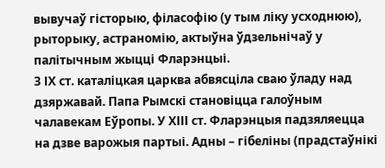вывучаў гісторыю, філасофію (у тым ліку усходнюю), рыторыку, астраномію, актыўна ўдзельнічаў у палітычным жыцці Фларэнцыі.
З ІХ ст. каталіцкая царква абвясціла сваю ўладу над дзяржавай. Папа Рымскі становіцца галоўным чалавекам Еўропы. У ХІІІ ст. Фларэнцыя падзяляецца на дзве варожыя партыі. Адны – гібеліны (прадстаўнікі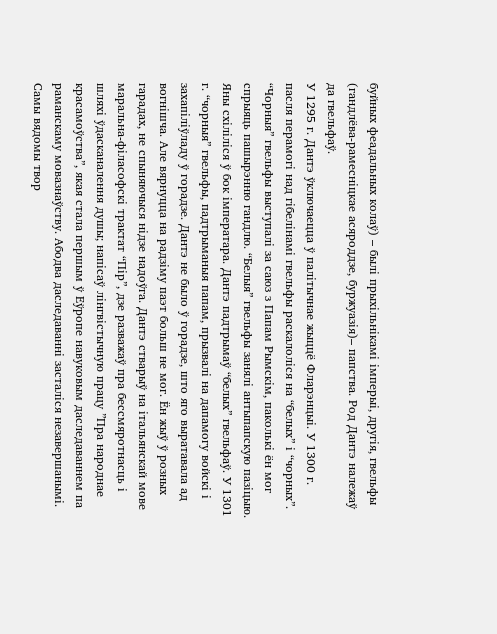буйных феадальных колаў) – былі прыхільнікамі імперыі, другія, гвельфы (гандлёва-рамесніцкае асяроддзе, буржуазія)– папства. Род Дантэ належаў да гвельфаў.
У 1295 г. Дантэ ўключаецца ў палітычнае жыццё Фларэнцыі. У 1300 г. пасля перамогі над гібелінамі гвельфы раскалоліся на “белых” і “чорных”. “Чорныя” гвельфы выступалі за саюз з Папам Рымскім, паколькі ён мог спрыяць пашырэнню гандлю. “Белыя” гвельфы занялі антыпапскую пазіцыю. Яны схіліліся ў бок імператара. Дантэ падтрымаў “белых” гвельфаў. У 1301 г. “чорныя” гвельфы, падтрыманыя папам, прызвалі на дапамогу войскі і захапіліўладу ў горадзе. Дантэ не было ў горадзе, што яго выратавала ад вогнішча. Але вярнуцца на радзіму паэт больш не мог. Ён жыў ў розных гарадах, не спыняючыся нідзе надоўга. Дантэ стварыў на італьянскай мове маральна-філасофскі трактат “Пір”, дзе разважаў пра бессмяротнасць і шляхі ўдасканалення душы; напісаў лінгвістычную працу ”Пра народнае красамоўства”, якая стала першым ў Еўропе навуковым даследаваннем па раманскаму мовазнаўству. Абодва даследаванні засталіся незавершанымі.
Самы вядомы твор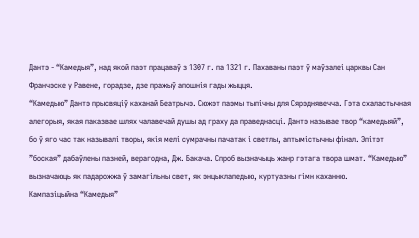Дантэ - “Камедыя”, над якой паэт працаваў з 1307 г. па 1321 г. Пахаваны паэт ў маўзалеі царквы Сан Франчэске у Равене, горадзе, дзе пражыў апошнія гады жыцця.
“Камедыю” Дантэ прысвяціў каханай Беатрычэ. Сюжэт паэмы тыпічны для Сярэднявечча. Гэта схаластычная алегорыя, якая паказвае шлях чалавечай душы ад граху да праведнасці. Дантэ называе твор “камедыяй”, бо ў яго час так называлі творы, якія мелі сумрачны пачатак і светлы, аптымістычны фінал. Эпітэт ”боская” дабаўлены пазней, верагодна, Дж. Бакача. Спроб вызначыць жанр гэтага твора шмат. “Камедыю” вызначаюць як падарожжа ў замагільны свет, як энцыклапедыю, куртуазны гімн каханню.
Кампазіцыйна “Камедыя”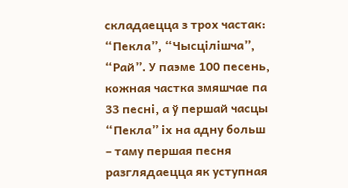складаецца з трох частак: “Пекла”, “Чысцілішча”, “Рай”. У паэме 100 песень, кожная частка змяшчае па 33 песні, а ў першай часцы “Пекла” іх на адну больш – таму першая песня разглядаецца як уступная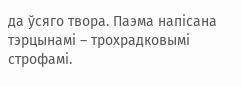да ўсяго твора. Паэма напісана тэрцынамі – трохрадковымі строфамі.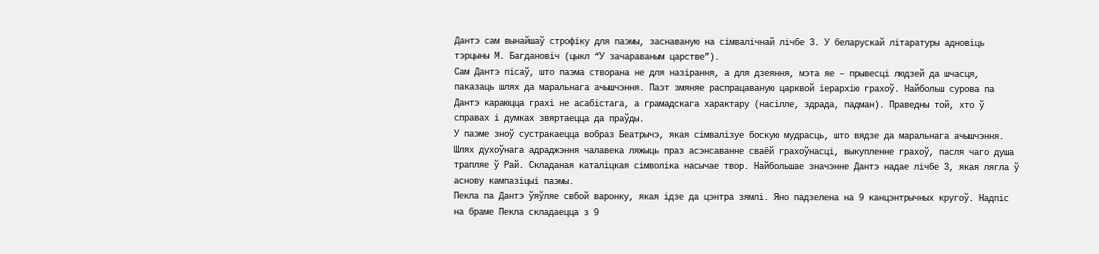Дантэ сам вынайшаў строфіку для паэмы, заснаваную на сімвалічнай лічбе 3. У беларускай літаратуры адновіць тэрцыны М. Багдановіч (цыкл “У зачараваным царстве”).
Сам Дантэ пісаў, што паэма створана не для назірання, а для дзеяння, мэта яе – прывесці людзей да шчасця, паказаць шлях да маральнага ачышчэння. Паэт змяняе распрацаваную царквой іерархію грахоў. Найбольш сурова па Дантэ караюцца грахі не асабістага, а грамадскага характару (насілле, здрада, падман). Праведны той, хто ў справах і думках звяртаецца да праўды.
У паэме зноў сустракаецца вобраз Беатрычэ, якая сімвалізуе боскую мудрасць, што вядзе да маральнага ачышчэння. Шлях духоўнага адраджэння чалавека ляжыць праз асэнсаванне сваёй грахоўнасці, выкупленне грахоў, пасля чаго душа трапляе ў Рай. Складаная каталіцкая сімволіка насычае твор. Найбольшае значэнне Дантэ надае лічбе 3, якая лягла ў аснову кампазіцыі паэмы.
Пекла па Дантэ ўяўляе свбой варонку, якая ідзе да цэнтра зямлі. Яно падзелена на 9 канцэнтрычных кругоў. Надпіс на браме Пекла складаецца з 9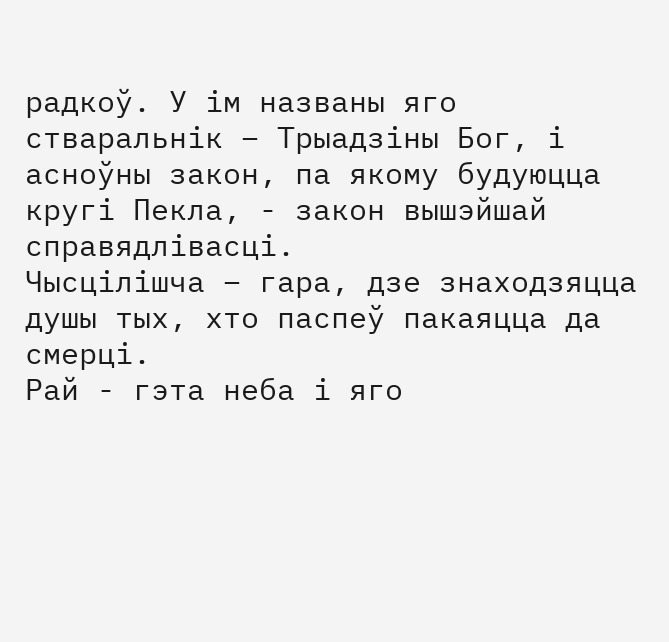радкоў. У ім названы яго стваральнік – Трыадзіны Бог, і асноўны закон, па якому будуюцца кругі Пекла, - закон вышэйшай справядлівасці.
Чысцілішча – гара, дзе знаходзяцца душы тых, хто паспеў пакаяцца да смерці.
Рай - гэта неба і яго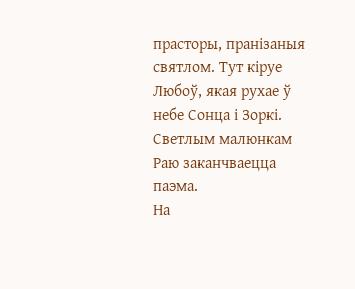прасторы, пранізаныя святлом. Тут кіруе Любоў, якая рухае ў небе Сонца і Зоркі. Светлым малюнкам Раю заканчваецца паэма.
На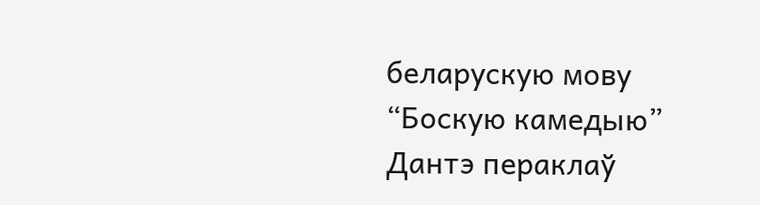беларускую мову “Боскую камедыю” Дантэ пераклаў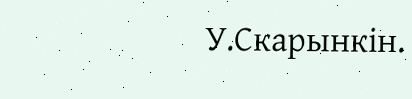У.Скарынкін.